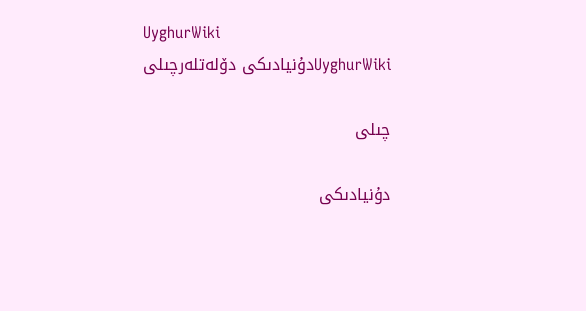UyghurWiki
UyghurWikiدۇنيادىكى دۆلەتلەرچىلى

چىلى

دۇنيادىكى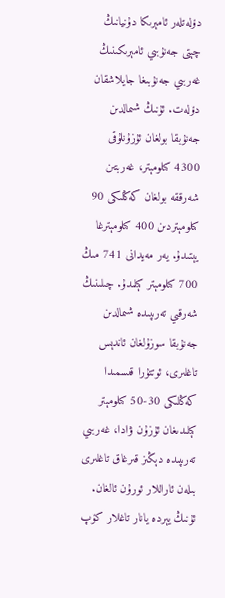دۆلەتلەر ئامېرىكا دۇنيانىڭ چېتى جەنۇبىي ئامېرىكىنىڭ غەربىي جەنۇبىغا جايلاشقان دۆلەت. ئۇنىڭ شىمالدىن جەنۇبقا بولغان ئۇزۇنلۇقى 4300 كىلومېتر، غەربتىن شەرققە بولغان كەڭلىكى 90 كىلومېتردىن 400 كىلومېترغا يېتىدۇ. يەر مەيدانى 741 مىڭ 700 كىلومېتر كېلىدۇ. چىلىنىڭ شەرقىي تەرىپىدە شىمالدىن جەنۇبقا سوزۇلغان ئاندېس تاغلىرى، ئوتتۇرا قىسمىدا كەڭلىكى 30-50 كىلومېتر كېلىدىغان ئۇزۇن ۋادا، غەربىي تەرىپىدە دېڭىز قىرغاق تاغلىرى بىلەن ئاراللار ئورۇن ئالغان. ئۇنىڭ يېردە يانار تاغلار كۆپ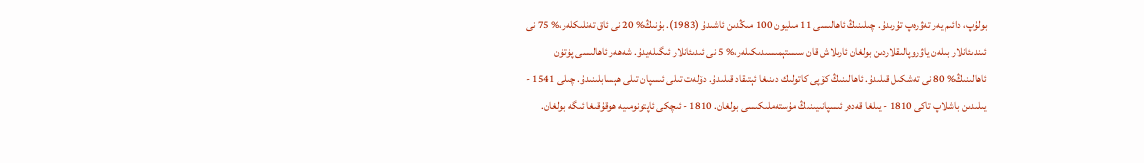بولۇپ، دائىم يەر تەۋرەپ تۇرىدۇ. چىلىنىڭ ئاھالىسى 11 مىليون 100 مىڭدىن ئاشىدۇ (1983). بۇنىڭ% 20 نى ئاق تەنلىكلەر،% 75 نى ئىندىئانلار بىلەن ياۋروپالىقلاردىن بولغان ئارىلاش قان سىستېمىسىدىكىلەر،% 5 نى ئىدىئانلار ئىگىلەيدۇ. شەھەر ئاھالىسى پۈتۈن ئاھالىنىڭ% 80 نى تەشكىل قىلىدۇ. ئاھالىنىڭ كۆپى كاتولىك دىنىغا ئېتىقاد قىلىدۇ. دۆلەت تىلى ئىسپان تىلى ھېسابلىنىدۇ. چىلى 1541 - يىلىدىن باشلاپ تاكى 1810 - يىلغا قەدەر ئىسپانىيىنىڭ مۇستەملىكىسى بولغان. 1810 - ئىچكى ئاپتونومىيە ھوقۇقىغا ئىگە بولغان.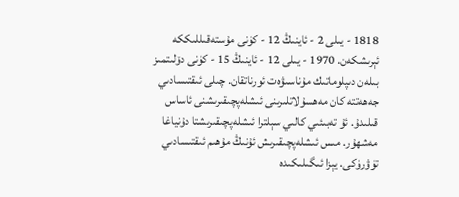1818 - يىلى 2 - ئاينىڭ 12 - كۈنى مۇستەقىللىككە ئېرىشكەن. 1970 - يىلى 12 - ئاينىڭ 15 - كۈنى دۆلىتمىز بىلەن دىپلوماتىك مۇناسىۋەت ئورناتقان. چىلى ئىقتىسادىي جەھەتتە كان مەھسۇلاتلىرىنى ئىشلەپچىقىرىشنى ئاساس قىلىدۇ. ئۇ تەبىئىي كالىي سېلترا ئىشلەپچىقىرىشتا دۇنياغا مەشھۇر. مىس ئىشلەپچىقىرىش ئۇنىڭ مۇھىم ئىقتىسادىي تۈۋرۈكى. يېزا ئىگىلىكىدە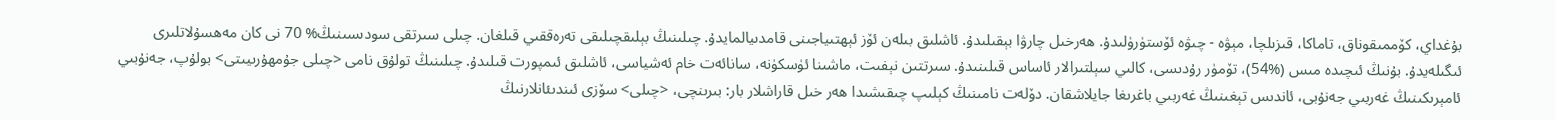بۇغداي، كۆممىقوناق، تاماكا، قىزىلچا، مېۋە - چىۋە ئۆستۈرۈلىدۇ. ھەرخىل چارۋا بېقىلىدۇ. ئاشلىق بىلەن ئۆز ئېھتىياجىنى قامدىيالمايدۇ. چىلىنىڭ بېلىقچىلىقى تەرەققىي قىلغان. چىلى سىرتقى سودىسىنىڭ% 70 نى كان مەھسۇلاتلىرى ئىگىلەيدۇ. بۇنىڭ ئىچىدە مىس (%54)، تۆمۈر رۇدىسى، كالىي سېلتىرالار ئاساس قىلىنىدۇ. سىرتتىن نېفىت، ماشىنا ئۈسكۈنە، سانائەت خام ئەشياسى، ئاشلىق ئىمپورت قىلىدۇ. چىلىنىڭ تولۇق نامى <چىلى جۇمھۇرىيىتى> بولۇپ، جەنۇبىي ئامېرىكىنىڭ غەربىي جەنۇبى، ئاندىس تېغىنىڭ غەربىي باغرىغا جايلاشقان. دۆلەت نامىنىڭ كېلىپ چىقىشىدا ھەر خىل قاراشلار بار: بىرىنچى، <چىلى> سۆزى ئىندىئانلارنىڭ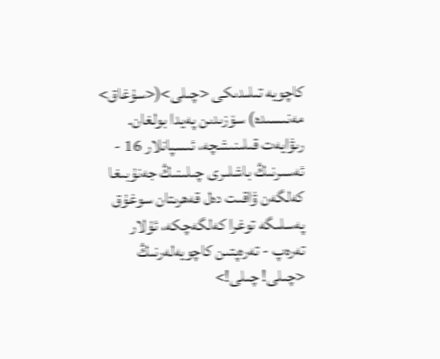كاچويە تىلىدىكى <چىلى>(<سۇغاق> مەنىسىدە) سۆزىدىن پەيدا بولغان. رىۋايەت قىلىنىشچە، ئىسپانلار 16 - ئەسىرنىڭ باشلىرى چىلىنىڭ جەنۇبىغا كەلگەن ۋاقىت دەل قەھرىتان سوغۇق پەسلىگە توغرا كەلگەچكە، ئۇلار تەرەپ - تەرەپتىن كاچويەلەرنىڭ <چىلى! چىلى!>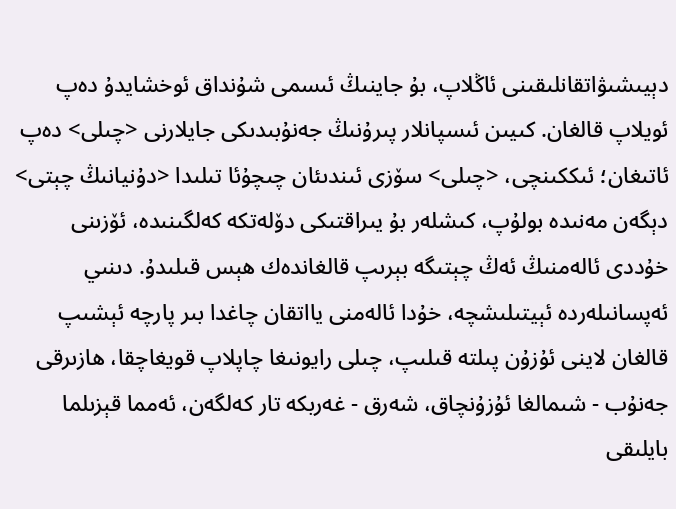دېيىشىۋاتقانلىقىنى ئاڭلاپ، بۇ جاينىڭ ئىسمى شۇنداق ئوخشايدۇ دەپ ئويلاپ قالغان. كىيىن ئىسپانلار پىرۇنىڭ جەنۇبىدىكى جايلارنى <چىلى> دەپ ئاتىغان؛ ئىككىنچى، <چىلى> سۆزى ئىندىئان چىچۇئا تىلىدا <دۇنيانىڭ چېتى> دېگەن مەنىدە بولۇپ، كىشلەر بۇ يىراقتىكى دۆلەتكە كەلگىنىدە، ئۆزىنى خۇددى ئالەمنىڭ ئەڭ چېتىگە بېرىپ قالغاندەك ھېس قىلىدۇ. دىنىي ئەپسانىلەردە ئېيتىلىشچە، خۇدا ئالەمنى يااتقان چاغدا بىر پارچە ئېشىپ قالغان لاينى ئۇزۇن پىلتە قىلىپ، چىلى رايونىغا چاپلاپ قويغاچقا، ھازىرقى جەنۇب - شىمالغا ئۇزۇنچاق، شەرق - غەربكە تار كەلگەن، ئەمما قېزىلما بايلىقى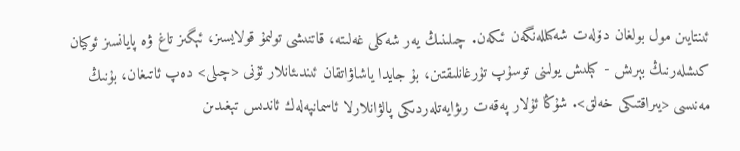ئىنتايىن مول بولغان دۆلەت شەكىللەنگەن ئىكەن. چىلىنىڭ يەر شەكلى غەلىتە، قاتنىشى تولىمۇ قولايسىز، ئېگىز تاغ ۋە پايانسىز ئوكيان كىشلەرنىڭ بېرىش - كېلىش يولىنى توسۇپ تۇرغانلىقتىن، بۇ جايدا ياشاۋاتقان ئىندىئانلار ئۇنى <چىلى> دەپ ئاتىغان، بۇنىڭ مەنىسى <يىراقتىكى خەلق>. شۇڭا ئۇلار پەقەت رىۋايەتلەردىكى پالۋانلارلا ئاسمانپەلەك ئاندىس تېغىدىن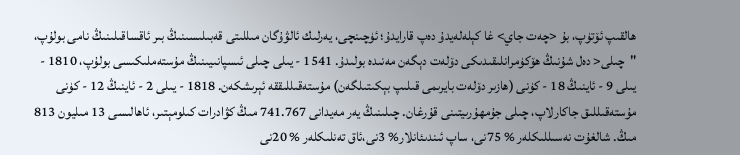ھالقىپ ئۆتۈپ، بۇ <چەت جاي> غا كېلەلەيدۇ دەپ قارايدۇ؛ ئۈچىنچى، يەرلىك ئالۋۇگان مىللىتى قەبىلىسىنىڭ بىر ئاقساقىلىنىڭ نامى بولۇپ، "چىلى< دەل شۇنىڭ ھۆكۈمرانلىقىدىكى دۆلەت دېگەن مەنىدە بولىدۇ. 1541 - يىلى چىلى ئىسپانىيىنىڭ مۇستەملىكىسى بولۇپ، 1810 - يىلى 9 - ئاينىڭ 18 - كۈنى (ھازىر دۆلەت بايرىمى قىلىپ بېكىتىلگەن) مۇستەقىللىققە ئېرىشكەن. 1818 - يىلى 2 - ئاينىڭ 12 - كۈنى مۇستەقىللىق جاكارلاپ، چىلى جۇمھۇرىيتىنى قۇرغان. چىلىنىڭ يەر مەيدانى 741.767 مىڭ كۋادرات كىلومېتىر، ئاھالىسى 13 مىليون 813 مىڭ. شالغۇت نەسىللىكلەر % 75نى، ساپ ئىندىئانلار% 3نى،ئاق تەنلىكلەر % 20نى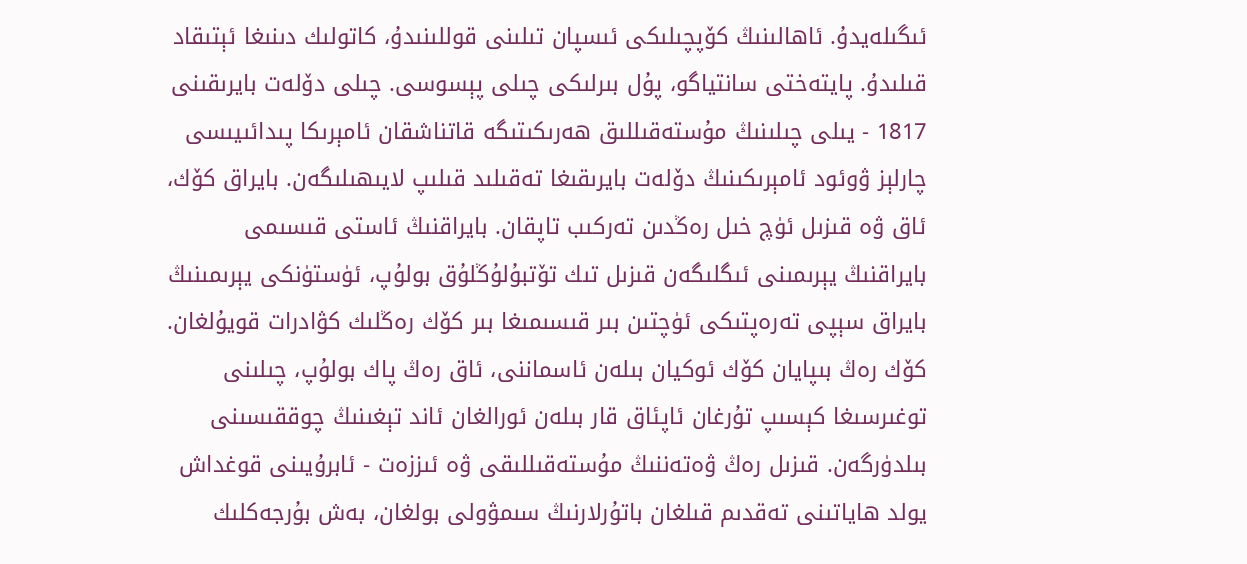ئىگىلەيدۇ. ئاھالىنىڭ كۆپچىلىكى ئىسپان تىلىنى قوللىنىدۇ، كاتولىك دىنىغا ئېتىقاد قىلىدۇ. پايتەختى سانتياگو، پۇل بىرلىكى چىلى پېسوسى. چىلى دۆلەت بايرىقىنى 1817 - يىلى چىلىنىڭ مۇستەقىللىق ھەرىكىتىگە قاتناشقان ئامېرىكا پىدائىيىسى چارلېز ۋوئود ئامېرىكىنىڭ دۆلەت بايرىقىغا تەقىلىد قىلىپ لايىھىلىگەن. بايراق كۆك، ئاق ۋە قىزىل ئۈچ خىل رەڭدىن تەركىب تاپقان. بايراقنىڭ ئاستى قىسىمى بايراقنىڭ يېرىمىنى ئىگلىگەن قىزىل تىك تۆتبۇلۇڭلۇق بولۇپ، ئۈستۈنكى يېرىمىنىڭ بايراق سېپى تەرەپتىكى ئۈچتىن بىر قىسىمىغا بىر كۆك رەڭلىك كۋادرات قويۇلغان. كۆك رەڭ بىپايان كۆك ئوكيان بىلەن ئاسماننى، ئاق رەڭ پاك بولۇپ، چىلىنى توغىرسىغا كېسىپ تۇرغان ئاپئاق قار بىلەن ئورالغان ئاند تېغىنىڭ چوققىسىنى بىلدۈرگەن. قىزىل رەڭ ۋەتەننىڭ مۇستەقىللىقى ۋە ئىززەت - ئابرۇيىنى قوغداش يولد ھاياتىنى تەقدىم قىلغان باتۇرلارنىڭ سىمۋولى بولغان، بەش بۇرجەكلىك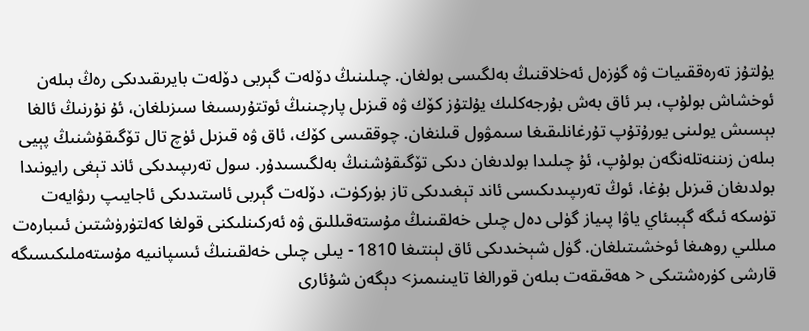يۇلتۇز تەرەققىيات ۋە گۈزەل ئەخلاقنىڭ بەلگىسى بولغان. چىلىنىڭ دۆلەت گېربى دۆلەت بايرىقىدىكى رەڭ بىلەن ئوخشاش بولۇپ، بىر ئاق بەش بۇرجەكلىك يۇلتۇز كۆك ۋە قىزىل پارچىنىڭ ئوتتۇرىسىغا سىزىلغان، ئۇ نۇرنىڭ ئالغا بېسىش يولىنى يورۇتۇپ تۇرغانلىقىغا سىمۋول قىلنغان. چوققىسى كۆك، ئاق ۋە قىزىل ئۈچ تال تۆگىقۇشنىڭ پېيى بىلەن زىننەتلەنگەن بولۇپ، ئۇ چىلىدا بولدىغان دىكى تۆگىقۇشنىڭ بەلگىسىدۇر. سول تەرىپىدىكى ئاند تېغى رايونىدا بولدىغان قىزىل بۇغا، ئوڭ تەرىپىدىكىسى ئاند تېغىدىكى تاز بۈركۈت، دۆلەت گېربى ئاستىدىكى ئاجايىپ رىۋايەت تۈسكە ئىگە گېبىئاي ياۋا پىياز گۈلى دەل چىلى خەلقىنىڭ مۇستەقىللىق ۋە ئەركىنلىكنى قولغا كەلتۈرۈشتىن ئىىبارەت مىللىي روھىغا ئوخشىتىلغان. گۈل شېخىدىكى ئاق لېنتىغا 1810 - يىلى چىلى خەلقىنىڭ ئىسپانىيە مۇستەملىكىسىگە قارشى كۈرەشتىكى < ھەقىقەت بىلەن قورالغا تايىنىمىز> دېگەن شۇئارى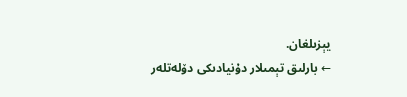يېزىلغان.
← بارلىق تېمىلار دۇنيادىكى دۆلەتلەر